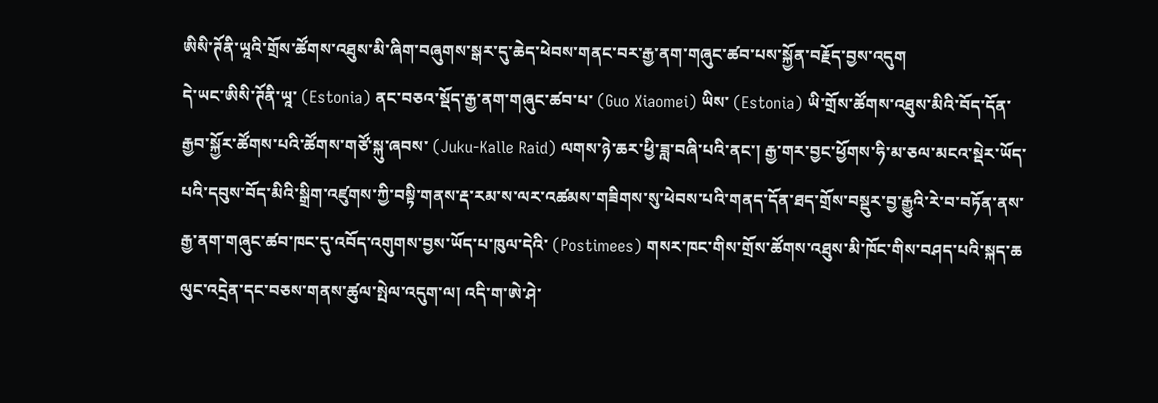ཨིསི་ཊོནི་ཡཱའི་གྲོས་ཚོགས་འཐུས་མི་ཞིག་བཞུགས་སྒར་དུ་ཆེད་ཕེབས་གནང་བར་རྒྱ་ནག་གཞུང་ཚབ་པས་སྐྱོན་བརྗོད་བྱས་འདུག
དེ་ཡང་ཨིསི་ཊོནི་ཡཱ་ (Estonia) ནང་བཅའ་སྡོད་རྒྱ་ནག་གཞུང་ཚབ་པ་ (Guo Xiaomei) ཡིས་ (Estonia) ཡི་གྲོས་ཚོགས་འཐུས་མིའི་བོད་དོན་རྒྱབ་སྐྱོར་ཚོགས་པའི་ཚོགས་གཙོ་སྐུ་ཞབས་ (Juku-Kalle Raid) ལགས་ཉེ་ཆར་ཕྱི་ཟླ་བཞི་པའི་ནང་། རྒྱ་གར་བྱང་ཕྱོགས་ཧི་མ་ཅལ་མངའ་སྡེར་ཡོད་པའི་དབུས་བོད་མིའི་སྒྲིག་འཛུགས་ཀྱི་བསྟི་གནས་རྡ་རམ་ས་ལར་འཚམས་གཟིགས་སུ་ཕེབས་པའི་གནད་དོན་ཐད་གྲོས་བསྡུར་བྱ་རྒྱུའི་རེ་བ་བཏོན་ནས་རྒྱ་ནག་གཞུང་ཚབ་ཁང་དུ་འབོད་འགུགས་བྱས་ཡོད་པ་ཁུལ་དེའི་ (Postimees) གསར་ཁང་གིས་གྲོས་ཚོགས་འཐུས་མི་ཁོང་གིས་བཤད་པའི་སྐད་ཆ ལུང་འདྲེན་དང་བཅས་གནས་ཚུལ་སྤེལ་འདུག་ལ། འདི་ག་ཨེ་ཤེ་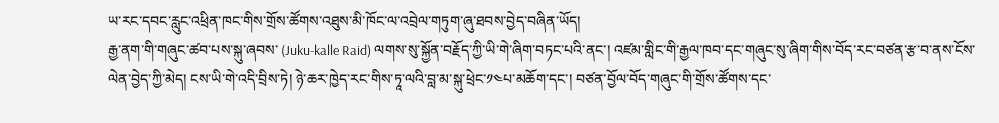ཡ་རང་དབང་རླུང་འཕྲིན་ཁང་གིས་གྲོས་ཚོགས་འཐུས་མི་ཁོང་ལ་འབྲེལ་གཏུག་ཞུ་ཐབས་བྱེད་བཞིན་ཡོད།
རྒྱ་ནག་གི་གཞུང་ཚབ་པས་སྐུ་ཞབས་ (Juku-kalle Raid) ལགས་སུ་སྐྱོན་བརྗོད་ཀྱི་ཡི་གེ་ཞིག་བཏང་པའི་ནང་། འཛམ་གླིང་གི་རྒྱལ་ཁབ་དང་གཞུང་སུ་ཞིག་གིས་བོད་རང་བཙན་རྩ་བ་ནས་ངོས་ལེན་བྱེད་ཀྱི་མེད། ངས་ཡི་གེ་འདི་བྲིས་ཏེ། ཉེ་ཆར་ཁྱེད་རང་གིས་ཏཱ་ལའི་བླ་མ་སྐུ་ཕྲེང་༡༤པ་མཆོག་དང་། བཙན་བྱོལ་བོད་གཞུང་གི་གྲོས་ཚོགས་དང་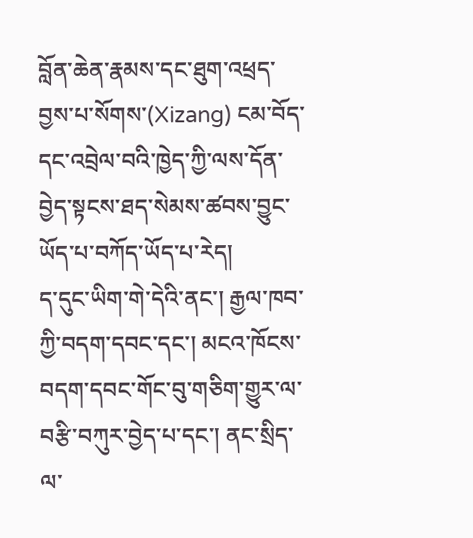བློན་ཆེན་རྣམས་དང་ཐུག་འཕྲད་བྱས་པ་སོགས་(Xizang) ངམ་བོད་དང་འབྲེལ་བའི་ཁྱེད་ཀྱི་ལས་དོན་བྱེད་སྟངས་ཐད་སེམས་ཚབས་བྱུང་ཡོད་པ་བཀོད་ཡོད་པ་རེད།
ད་དུང་ཡིག་གེ་དེའི་ནང་། རྒྱལ་ཁབ་ཀྱི་བདག་དབང་དང་། མངའ་ཁོངས་བདག་དབང་གོང་བུ་གཅིག་གྱུར་ལ་བརྩི་བཀུར་བྱེད་པ་དང་། ནང་སྲིད་ལ་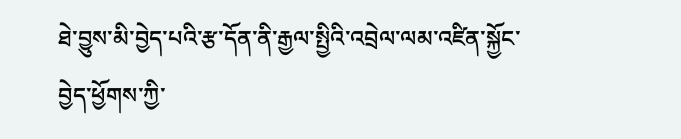ཐེ་བྱུས་མི་བྱེད་པའི་རྩ་དོན་ནི་རྒྱལ་སྤྱིའི་འབྲེལ་ལམ་འཛིན་སྐྱོང་བྱེད་ཕྱོགས་ཀྱི་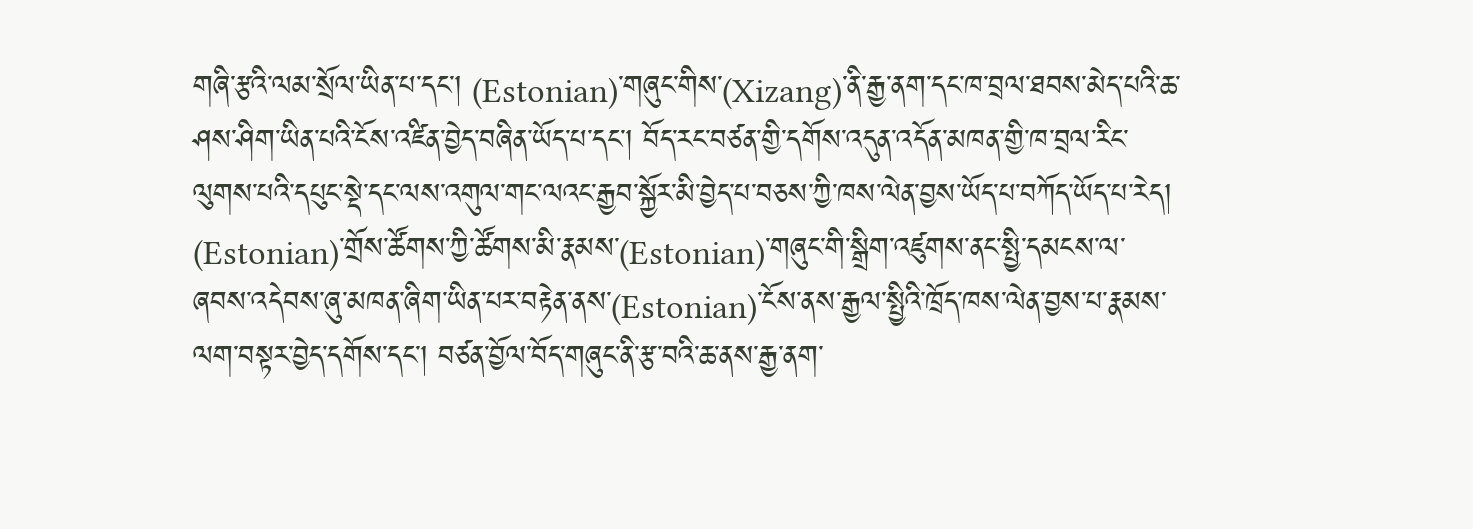གཞི་རྩའི་ལམ་སྲོལ་ཡིན་པ་དང་། (Estonian)་གཞུང་གིས་(Xizang)་ནི་རྒྱ་ནག་དང་ཁ་བྲལ་ཐབས་མེད་པའི་ཆ་ཤས་ཤིག་ཡིན་པའི་ངོས་འཛིན་བྱེད་བཞིན་ཡོད་པ་དང་། བོད་རང་བཙན་གྱི་དགོས་འདུན་འདོན་མཁན་གྱི་ཁ་བྲལ་རིང་ལུགས་པའི་དཔུང་སྡེ་དང་ལས་འགུལ་གང་ལའང་རྒྱབ་སྐྱོར་མི་བྱེད་པ་བཅས་ཀྱི་ཁས་ལེན་བྱས་ཡོད་པ་བཀོད་ཡོད་པ་རེད།
(Estonian)་གྲོས་ཚོགས་ཀྱི་ཚོགས་མི་རྣམས་(Estonian)་གཞུང་གི་སྒྲིག་འཛུགས་ནང་སྤྱི་དམངས་ལ་ཞབས་འདེབས་ཞུ་མཁན་ཞིག་ཡིན་པར་བརྟེན་ནས་(Estonian)་ངོས་ནས་རྒྱལ་སྤྱིའི་ཁྲོད་ཁས་ལེན་བྱས་པ་རྣམས་ལག་བསྟར་བྱེད་དགོས་དང་། བཙན་བྱོལ་བོད་གཞུང་ནི་རྩ་བའི་ཆ་ནས་རྒྱ་ནག་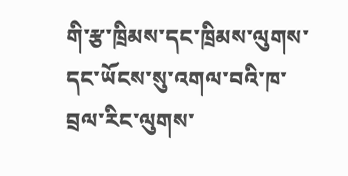གི་རྩ་ཁྲིམས་དང་ཁྲིམས་ལུགས་དང་ཡོངས་སུ་འགལ་བའི་ཁ་བྲལ་རིང་ལུགས་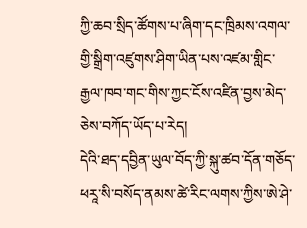ཀྱི་ཆབ་སྲིད་ཚོགས་པ་ཞིག་དང་ཁྲིམས་འགལ་གྱི་སྒྲིག་འཛུགས་ཤིག་ཡིན་པས་འཛམ་གླིང་རྒྱལ་ཁབ་གང་གིས་ཀྱང་ངོས་འཛིན་བྱས་མེད་ཅེས་བཀོད་ཡོད་པ་རེད།
དེའི་ཐད་དབྱིན་ཡུལ་བོད་ཀྱི་སྐུ་ཚབ་དོན་གཅོད་ཕརཱ་སི་བསོད་ནམས་ཚེ་རིང་ལགས་ཀྱིས་ཨེ་ཤེ་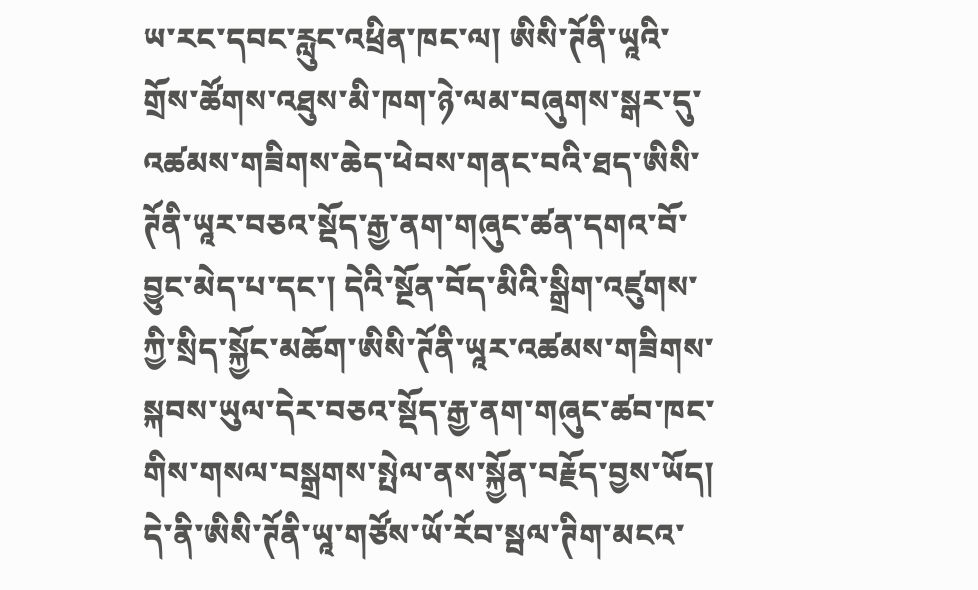ཡ་རང་དབང་རླུང་འཕྲིན་ཁང་ལ། ཨིསི་ཊོནི་ཡཱའི་གྲོས་ཚོགས་འཐུས་མི་ཁག་ཉེ་ལམ་བཞུགས་སྒར་དུ་འཚམས་གཟིགས་ཆེད་ཕེབས་གནང་བའི་ཐད་ཨིསི་ཊོནི་ཡཱར་བཅའ་སྡོད་རྒྱ་ནག་གཞུང་ཚན་དགའ་བོ་བྱུང་མེད་པ་དང་། དེའི་སྔོན་བོད་མིའི་སྒྲིག་འཛུགས་ཀྱི་སྲིད་སྐྱོང་མཆོག་ཨིསི་ཊོནི་ཡཱར་འཚམས་གཟིགས་སྐབས་ཡུལ་དེར་བཅའ་སྡོད་རྒྱ་ནག་གཞུང་ཚབ་ཁང་གིས་གསལ་བསྒྲགས་སྤེལ་ནས་སྐྱོན་བརྗོད་བྱས་ཡོད། དེ་ནི་ཨིསི་ཊོནི་ཡཱ་གཙོས་ཡོ་རོབ་སྦལ་ཊིག་མངའ་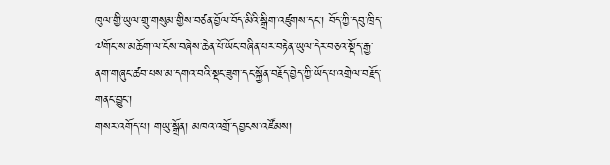ཁུལ་གྱི་ཡུལ་གྲུ་གསུམ་གྱིས་བཙན་བྱོལ་བོད་མིའི་སྒྲིག་འཛུགས་དང་། བོད་ཀྱི་དབུ་ཁྲིད་༧གོང་ས་མཆོག་ལ་ངོས་བཞེས་ཆེན་པོ་ཡོང་བཞིན་པར་བརྟེན་ཡུལ་དེར་བཅའ་སྡོད་རྒྱ་ནག་གཞུང་ཚབ་པས་མ་དགའ་བའི་སྡང་ཟུག་དང་སྐྱོན་བརྗོད་བྱེད་ཀྱི་ཡོད་པ་འགྲེལ་བརྗོད་གནང་བྱུང་།
གསར་འགོད་པ། གཡུ་སྒྲོན། མཁའ་འགྲོ་དབྱངས་འཛོམས།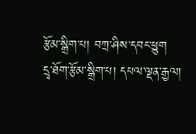རྩོམ་སྒྲིག་པ། བཀྲ་ཤིས་དབང་ཕྱུག
དྲྭ་ཐོག་རྩོམ་སྒྲིག་པ། དཔལ་ལྡན་རྒྱལ།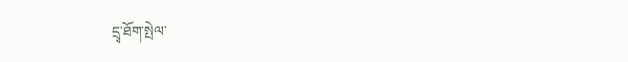དྲྭ་ཐོག་སྤེལ་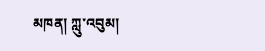མཁན། ཀླུ་འབུམ།